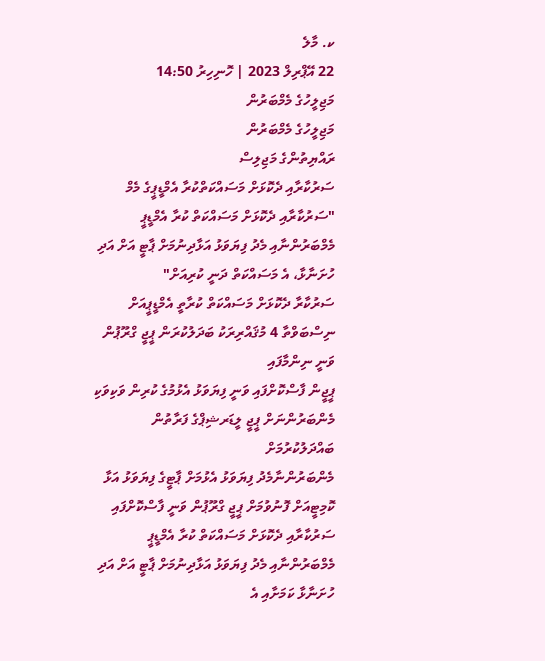ކ. މާލެ
22 އޭޕްރިލް 2023 | ހޮނިހިރު 14:50
މަޖިލީހުގެ މެމްބަރުން
މަޖިލީހުގެ މެމްބަރުން
ރައްޔިތުންގެ މަޖިލިސް
ސަރުކާރާއި ދެކޮޅަށް މަސައްކަތްކުރާ އެމްޑީޕީގެ މެމް
"ސަރުކާރާއި ދެކޮޅަށް މަސައްކަތް ކުރާ އެމްޑީޕީ މެމްބަރުންނާއި މެދު ފިޔަވަޅު އަޅާދިނުމަށް ޕާޓީ އަށް އަދި ހުށަނާޅާ، އެ މަސައްކަތް ދަނީ ކުރިއަށް"
ސަރުކާރާ ދެކޮޅަށް މަސައްކަތް ކުރާތީ އެމްޑީޕީއަށް ނިސްބަވްތާ 4 މުޤައްރިރަކު ބަދަލުކުރަން ޕީޖީ ގްރޫޕުން ވަނީ ނިންމާފައި
ޕީޖީން ފާސްކޮށްފައި ވަނީ ފިޔަވަޅު އެޅުމުގެ ކުރިން ވަކިވަކި މެންބަރުންނަށް ޕީޖީ ލީޑަރޝިޕްގެ ފަރާތުން ބައްދަލުކުރުމަށް
މެންބަރުންނާމެދު ފިޔަވަޅު އެޅުމަށް ޕާޓީގެ ފިޔަވަޅު އަޅާ ކޮމިޓީއަށް ފޮނުވުމަށް ޕީޖީ ގްރޫޕުން ވަނީ ފާސްކޮށްފައި
ސަރުކާރާއި ދެކޮޅަށް މަސައްކަތް ކުރާ އެމްޑީޕީ މެމްބަރުންނާއި މެދު ފިޔަވަޅު އަޅާދިނުމަށް ޕާޓީ އަށް އަދި ހުށަނާޅާ ކަމަށާއި އެ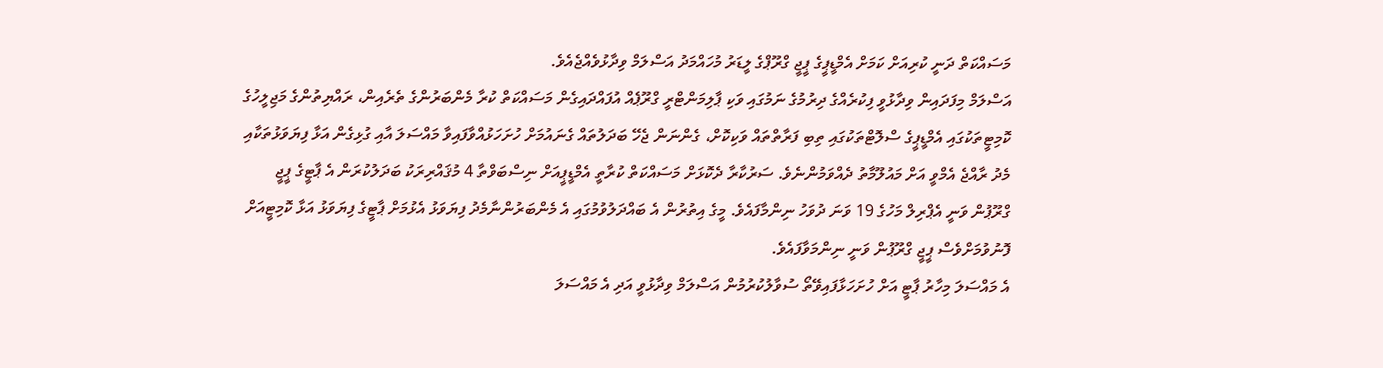މަސައްކަތް ދަނީ ކުރިއަށް ކަމަށް އެމްޑީޕީގެ ޕީޖީ ގްރޫޕްގެ ލީޑަރު މުހައްމަދު އަސްލަމް ވިދާޅުވެއްޖެއެވެ.
އަސްލަމް މިފަދައިން ވިދާޅުވީ ފިކުރެއްގެ ދިރުމުގެ ނަމުގައި ވަކި ޕާލިމަންޓްރީ ގްރޫޕެއް އުފައްދައިގެން މަސައްކަތް ކުރާ މެންބަރުންގެ ތެރެއިން، ރައްޔިތުންގެ މަޖިލީހުގެ ކޮމިޓީތަކުގައި އެމްޑީޕީގެ ސްލޮޓްތަކުގައި ތިބި ފަރާތްތައް ވަކިކޮށް، ގެންނަން ޖެހޭ ބަދަލުތައް ގެނައުމަށް ހުށަހަޅުއްވާފައިވާ މައްސަލަ އާއި ގުޅިގެން އަޅާ ފިޔަވަޅުތަކާއި މެދު ރާއްޖެ އެމްވީ އަށް މައުލޫމާތު ދެއްވަމުންނެވެ. ސަރުކާރާ ދެކޮޅަށް މަސައްކަތް ކުރާތީ އެމްޑީޕީއަށް ނިސްބަވްތާ 4 މުޤައްރިރަކު ބަދަލުކުރަން އެ ޕާޓީގެ ޕީޖީ ގްރޫޕުން ވަނީ އެޕްރިލް މަހުގެ 19 ވަނަ ދުވަހު ނިންމާފައެވެ. މީގެ އިތުރުން އެ ބައްދަލުވުމުގައި އެ މެންބަރުންނާމެދު ފިޔަވަޅު އެޅުމަށް ޕާޓީގެ ފިޔަވަޅު އަޅާ ކޮމިޓީއަށް ފޮނުވުމަށްވެސް ޕީޖީ ގްރޫޕުން ވަނީ ނިންމަވާފައެވެ.
އެ މައްސަލަ މިހާރު ޕާޓީ އަށް ހުށަހަޅާފައިވޭތޯ ސުވާލުކުރުމުން އަސްލަމް ވިދާޅުވީ އަދި އެ މައްސަލަ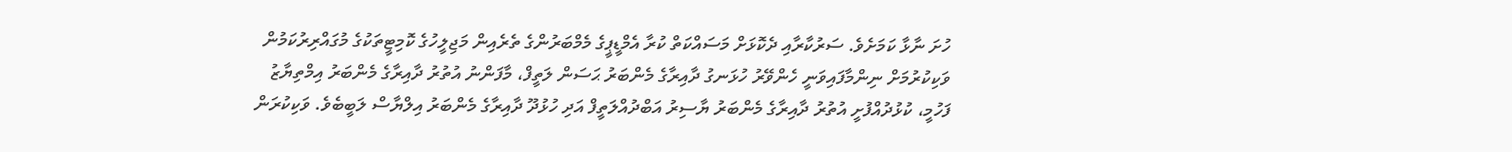ހުށަ ނާޅާ ކަމަށެވެ. ސަރުކާރާއި ދެކޮޅަށް މަސައްކަތް ކުރާ އެމްޑީޕީގެ މެމްބަރުންގެ ތެރެއިން މަޖިލީހުގެ ކޮމިޓީތަކުގެ މުގައްރިރުކަމުން ވަކިކުރުމަށް ނިންމާފައިވަނީ ހެންވޭރު ހުޅަނގު ދާއިރާގެ މެންބަރު ޙަސަން ލަތީފް، މާފަންނު އުތުރު ދާއިރާގެ މެންބަރު އިމްތިޔާޒު ފަހުމީ، ކުޅުދުއްފުށީ އުތުރު ދާއިރާގެ މެންބަރު ޔާސިރު އަބްދުއްލަތީފް އަދި ހުޅުދޫ ދާއިރާގެ މެންބަރު އިލްޔާސް ލަބީބެވެ. ވަކިކުރަން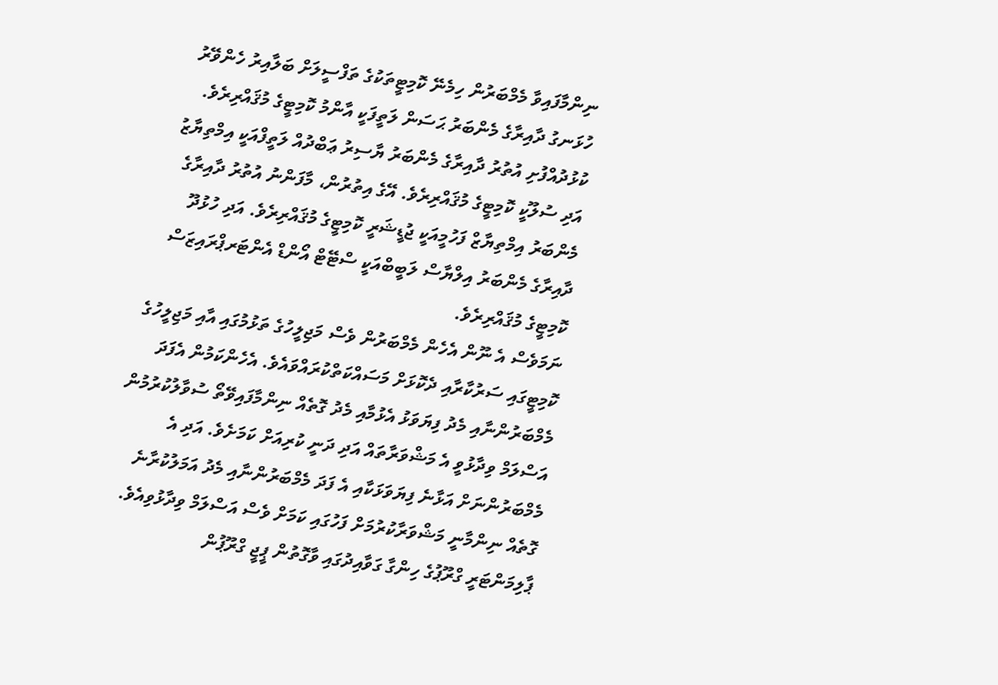ނިންމާފައިވާ މެމްބަރުން ހިމެނޭ ކޮމިޓީތަކުގެ ތަފްސީލަށް ބަލާއިރު ހެންވޭރު ހުޅަނގު ދާއިރާގެ މެންބަރު ޙަސަން ލަތީފަކީ އާންމު ކޮމިޓީގެ މުޤައްރިރެވެ. ކުޅުދުއްފުށި އުތުރު ދާއިރާގެ މެންބަރު ޔާސިރު ޢަބްދުއް ލަތީފްއަކީ އިމްތިޔާޒު އަދި ސުލޫކީ ކޮމިޓީގެ މުޤައްރިރެވެ. އޭގެ އިތުރުން، މާފަންނު އުތުރު ދާއިރާގެ މެންބަރު އިމްތިޔާޒް ފަހުމީއަކީ ޖުޑީޝަރީ ކޮމިޓީގެ މުޤައްރިރެވެ. އަދި ހުޅުދޫ ދާއިރާގެ މެންބަރު އިލްޔާސް ލަބީބްއަކީ ސްޓޭޓް އޯންޑް އެންޓަރޕްރައިޒަސް ކޮމިޓީގެ މުޤައްރިރެވެ.
ނަމަވެސް އެ ނޫން އެހެން މެމްބަރުން ވެސް މަޖިލީހުގެ ތަޅުމުގައި އާއި މަޖިލީހުގެ ކޮމިޓީގައި ސަރުކާރާއި ދެކޮޅަށް މަސައްކަތްކުރައްވައެވެ. އެހެންކަމުން އެފަދަ މެމްބަރުންނާއި މެދު ފިޔަވަޅު އެޅުމާއި މެދު ގޮތެއް ނިންމާފައިވޭތޯ ސުވާލުކުރުމުން އަސްލަމް ވިދާޅުވީ އެ މަޝްވަރާތައް އަދި ދަނީ ކުރިއަށް ކަމަށެވެ. އަދި އެ މެމްބަރުންނަށް އަޅާނެ ފިޔަވަޅަކާއި އެ ފަދަ މެމްބަރުންނާއި މެދު އަމަލުކުރާނެ ގޮތެއް ނިންމާނީ މަޝްވަރާކުރުމަށް ފަހުގައި ކަމަށް ވެސް އަސްލަމް ވިދާޅުވިއެވެ.
ޕާލިމަންޓަރީ ގްރޫޕުގެ ހިންގާ ގަވާއިދުގައި ވާގޮތުން ޕީޖީ ގްރޫޕުން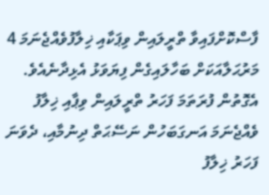ފާސްކޮށްފައިވާ ތްރީލައިން ވިޕަކާއި ޚިލާފުވެއްޖެނަމަ 4 މަރުޙަލާއަކަށް ބަހާލައިގެން ފިޔަވަޅު އެޅިދާނެއެވެ. އެގޮތުން ފުރަތަމަ ފަހަރު ތްރީލައިން ވިޕާއި ޚިލާފު ވެއްޖެނަމަ އަނގަބަހުން ނަސޭޙަތް ދިނުމާއި، ދެވަނަ ފަހަރު ޚިލާފު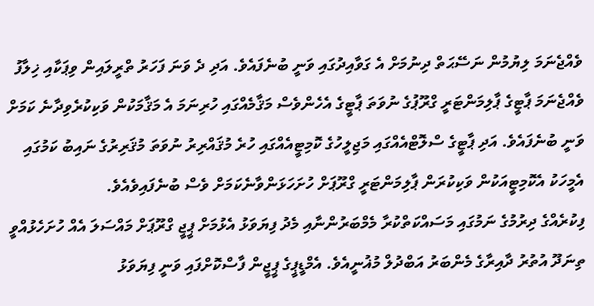ވެއްޖެނަމަ ލިޔުމުން ނަސޭޙަތް ދިނުމަށް އެ ގަވާއިދުގައި ވަނީ ބުނެފައެވެ. އަދި ދެ ވަނަ ފަހަރު ތްރީލައިން ވިޕަކާއި ޚިލާފު ވެއްޖެނަމަ ޕާޓީގެ ޕާލިމަންޓަރީ ގްރޫޕުގެ ނުވަތަ ޕާޓީގެ އެހެންވެސް މަޤާމެއްގައި ހުރިނަމަ އެ މަޤާމަކުން ވަކިކުރެވިދާނެ ކަމަށް ވަނީ ބުނެފައެވެ. އަދި ޕާޓީގެ ސްލޮޓްއެއްގައި މަޖިލީހުގެ ކޮމިޓީއެއްގައި ހުރެ މުޤައްރިރު ނުވަތަ މުޤަރިރުގެ ނައިބު ކަމުގައި އެމީހަކު އެކޮމިޓީއަކުން ވަކިކުރަން ޕާލިމަންޓަރީ ގްރޫޕަށް ހުށަހަޅަންވާނެކަމަށް ވެސް ބުނެފައިވެއެވެ.
ފިކުރެއްގެ ދިރުމުގެ ނަމުގައި މަސައްކަތްކުރާ މެމްބަރުންނާއި މެދު ފިޔަވަޅު އެޅުމަށް ޕީޖީ ގްރޫޕަށް މައްސަލަ އެއް ހުށަހެޅުއްވީ ތިނަދޫ އުތުރު ދާއިރާގެ މެންބަރު އަބްދުލް މުޣުނީއެވެ. އެމްޑީޕީގެ ޕީޖީން ފާސްކޮށްފައި ވަނީ ފިޔަވަޅު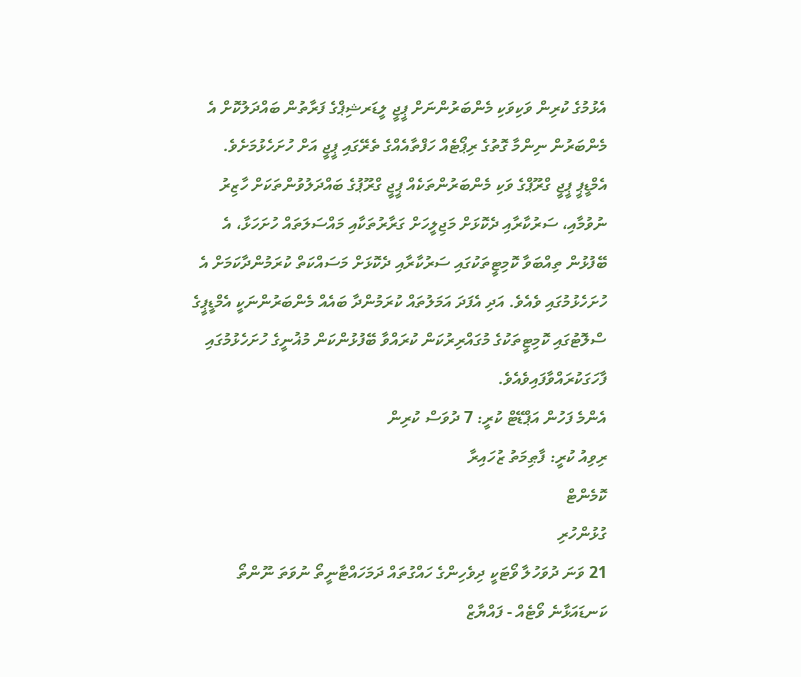އެޅުމުގެ ކުރިން ވަކިވަކި މެންބަރުންނަށް ޕީޖީ ލީޑަރޝިޕްގެ ފަރާތުން ބައްދަލުކޮށް އެ މެންބަރުން ނިންމާ ގޮތުގެ ރިޕޯޓެއް ހަފްތާއެއްގެ ތެރޭގައި ޕީޖީ އަށް ހުށަހެޅުމަށެވެ.
އެމްޑީޕީ ޕީޖީ ގްރޫޕްގެ ވަކި މެންބަރުންތަކެއް ޕީޖީ ގްރޫޕުގެ ބައްދަލުވުންތަކަށް ހާޒިރު ނުވުމާއި، ސަރުކާރާއި ދެކޮޅަށް މަޖިލީހަށް ގަރާރުތަކާއި މައްސަލަތައް ހުށަހަޅާ، އެ ބޭފުޅުން ތިއްބަވާ ކޮމިޓީތަކުގައި ސަރުކާރާއި ދެކޮޅަށް މަސައްކަތް ކުރަމުންދާކަމަށް އެ ހުށަހެޅުމުގައި ވެއެވެ. އަދި އެފަދަ އަމަލުތައް ކުރަމުންދާ ބައެއް މެންބަރުންނަކީ އެމްޑީޕީގެ ސްލޮޓުގައި ކޮމިޓީތަކުގެ މުގައްރިރުކަން ކުރައްވާ ބޭފުޅުންކަން މުޣުނީގެ ހުށަހެޅުމުގައި ފާހަގަކުރައްވާފައިވެއެވެ.
އެންމެ ފަހުން އަޕްޑޭޓް ކުރީ: 7 ދުވަސް ކުރިން
ރިވިއު ކުރީ: ފާޠިމަތު ޒުހައިރާ
ކޮމެންޓް
ގުޅުންހުރި
21 ވަނަ ދުވަހުލާ ވޯޓަކީ ދިވެހިންގެ ހައްގުތައް ދަމަހައްޓާނީތޯ ނުވަތަ ނޫންތޯ ކަނޑައަޅާނެ ވޯޓެއް - ފައްޔާޒް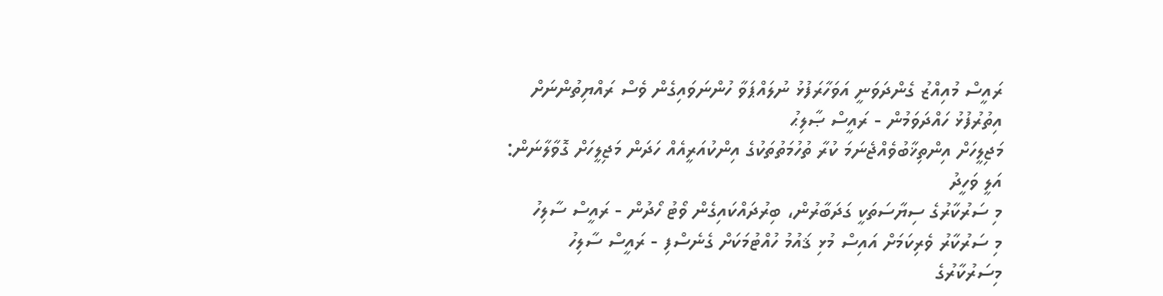ރައީސް މުއިއްޒު ގެންދަވަނީ އަވަހާރަފުޅު ނުލައްޕަވާ ހުންނަވައިގެން ވެސް ރައްޔިތުންނަށް އިތުރުފުޅު ހައްދަވަމުން - ރައީސް ޞާލިޙު
މަޖިލީހަށް އިންތިޚާބުވެއްޖެނަމަ ކުރާ ތުހުމަތުތަކުގެ އިންކުއަރީއެއް ހަދަން މަޖިލީހަށް ގޮވާލާނަން: އަލީ ވަހީދު
މި ސަރުކާރުގެ ސިޔާސަތަކީ ގަދަބާރުން، ބިރުދައްކައިގެން ވޯޓު ހޯދުން - ރައީސް ސާލިހު
މި ސަރުކާރު ވެރިކަމަށް އައިސް މުޅި ޤައުމު ހުއްޓުމަކަށް ގެނެސްފި - ރައީސް ސާލިހު
މިސަރުކާރުގެ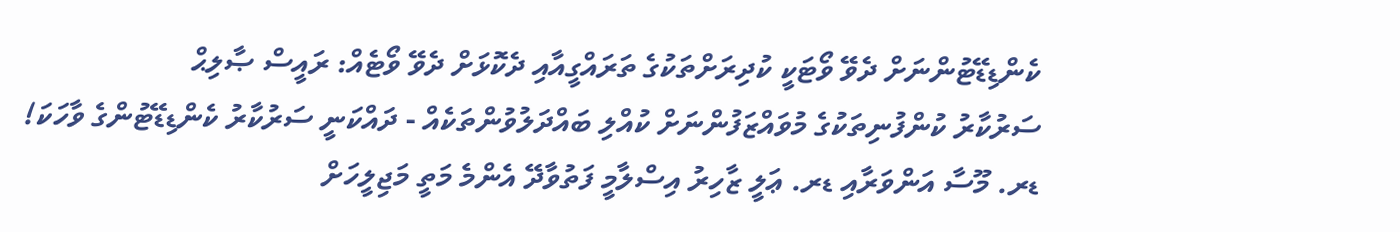ކެންޑިޑޭޓުންނަށް ދެވޭ ވޯޓަކީ ކުދިރަށްތަކުގެ ތަރައްގީއާއި ދެކޮޅަށް ދެވޭ ވޯޓެއް: ރައީސް ޞާލިޙް
ސަރުކާރު ކުންފުނިތަކުގެ މުވައްޒަފުންނަށް ކުއްލި ބައްދަލުވުންތަކެއް - ދައްކަނީ ސަރުކާރު ކެންޑިޑޭޓުންގެ ވާހަކަ!
ޑރ. މޫސާ އަންވަރާއި ޑރ. ޢަލީ ޒާހިރު އިސްލާމީ ފަތުވާދޭ އެންމެ މަތީ މަޖިލީހަށް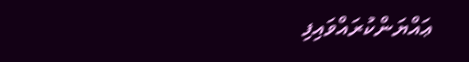ޢައްޔަންކުރައްވައިފި